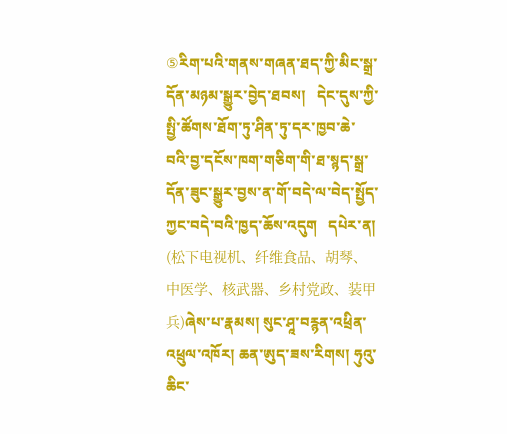⑤རིག་པའི་གནས་གཞན་ཐད་ཀྱི་མིང་སྒྲ་དོན་མཉམ་སྒྱུར་བྱེད་ཐབས།   དེང་དུས་ཀྱི་སྤྱི་ཚོགས་ཐོག་ཏུ་ཤིན་ཏུ་དར་ཁྱབ་ཆེ་བའི་བྱ་དངོས་ཁག་གཅིག་གི་ཐ་སྙད་སྒྲ་དོན་ཟུང་སྒྱུར་བྱས་ན་གོ་བདེ་ལ་བེད་སྤྱོད་ཀྱང་བདེ་བའི་ཁྱད་ཆོས་འདུག   དཔེར་ན། (松下电视机、纤维食品、胡琴、中医学、核武器、乡村党政、装甲兵)ཞེས་པ་རྣམས། སུང་ཤཱ་བརྙན་འཕྲིན་འཕྲུལ་འཁོར། ཆན་ཨུད་ཟས་རིགས། ཧུའུ་ཆིང་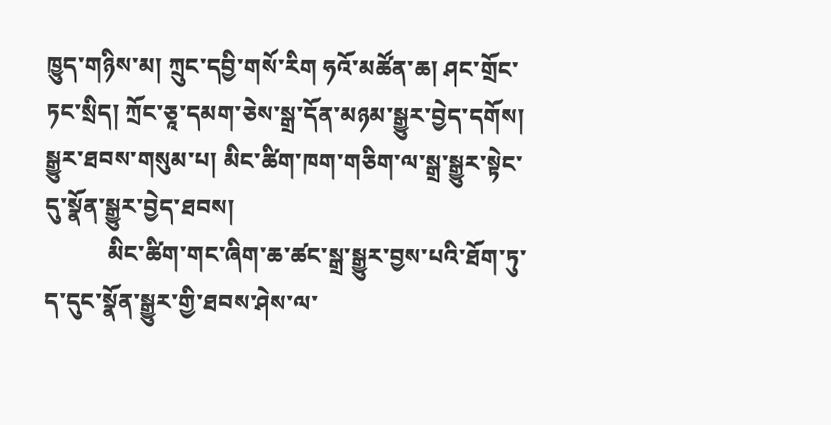ཁྱུད་གཉིས་མ། ཀྲུང་དབྱི་གསོ་རིག ཧའོ་མཚོན་ཆ། ཤང་གྲོང་ཏང་སྲིད། ཀྲོང་ཅཱ་དམག་ཅེས་སྒྲ་དོན་མཉམ་སྒྱུར་བྱེད་དགོས།
སྒྱུར་ཐབས་གསུམ་པ། མིང་ཚིག་ཁག་གཅིག་ལ་སྒྲ་སྒྱུར་སྟེང་དུ་སྣོན་སྒྱུར་བྱེད་ཐབས།
           མིང་ཚིག་གང་ཞིག་ཆ་ཚང་སྒྲ་སྒྱུར་བྱས་པའི་ཐོག་ཏུ་ད་དུང་སྣོན་སྒྱུར་གྱི་ཐབས་ཤེས་ལ་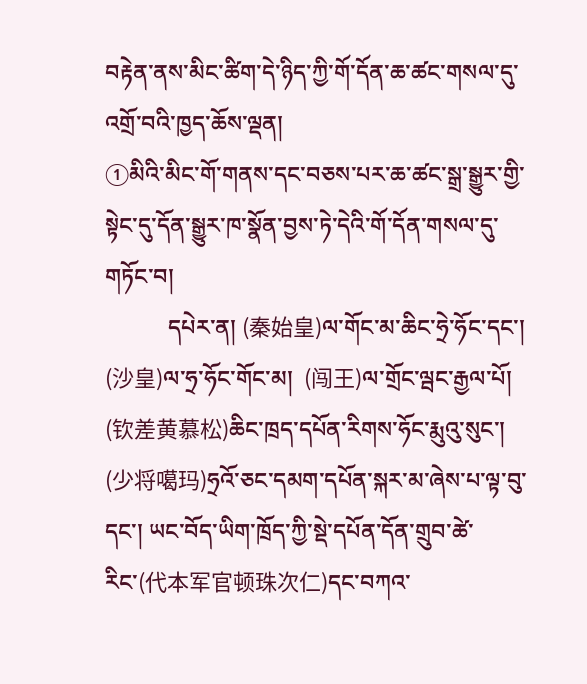བརྟེན་ནས་མིང་ཚིག་དེ་ཉིད་ཀྱི་གོ་དོན་ཆ་ཚང་གསལ་དུ་འགྲོ་བའི་ཁྱད་ཆོས་ལྡན།
①མིའི་མིང་གོ་གནས་དང་བཅས་པར་ཆ་ཚང་སྒྲ་སྒྱུར་གྱི་སྟེང་དུ་དོན་སྒྱུར་ཁ་སྣོན་བྱས་ཏེ་དེའི་གོ་དོན་གསལ་དུ་གཏོང་བ།
           དཔེར་ན། (秦始皇)ལ་གོང་མ་ཆིང་ཧྲེ་ཧོང་དང་། (沙皇)ལ་ཧྲ་ཧོང་གོང་མ།  (闯王)ལ་གྲོང་ལྦང་རྒྱལ་པོ།  (钦差黄慕松)ཆིང་ཁྲད་དཔོན་རིགས་ཧོང་རྨུའུ་སུང་། (少将噶玛)ཧྲའོ་ཅང་དམག་དཔོན་སྐར་མ་ཞེས་པ་ལྟ་བུ་དང་། ཡང་བོད་ཡིག་ཁྲོད་ཀྱི་སྡེ་དཔོན་དོན་གྲུབ་ཚེ་རིང་(代本军官顿珠次仁)དང་བཀའ་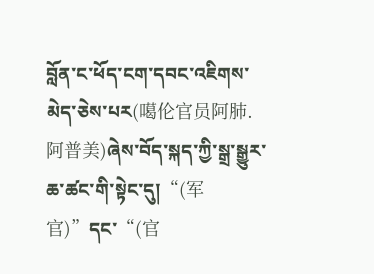བློན་ང་ཕོད་ངག་དབང་འཇིགས་མེད་ཅེས་པར(噶伦官员阿肺.阿普美)ཞེས་བོད་སྐད་ཀྱི་སྒྲ་སྒྱུར་ཆ་ཚང་གི་སྟེང་དུ།“(军官)”དང་“(官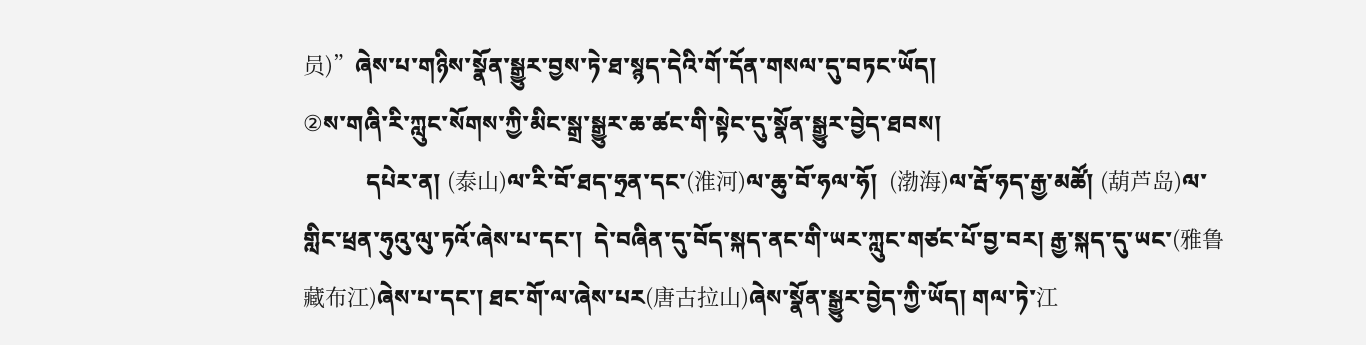员)”ཞེས་པ་གཉིས་སྣོན་སྒྱུར་བྱས་ཏེ་ཐ་སྙད་དེའི་གོ་དོན་གསལ་དུ་བཏང་ཡོད།
②ས་གཞི་རི་ཀླུང་སོགས་ཀྱི་མིང་སྒྲ་སྒྱུར་ཆ་ཚང་གི་སྟེང་དུ་སྣོན་སྒྱུར་བྱེད་ཐབས།
           དཔེར་ན། (泰山)ལ་རི་བོ་ཐད་ཧྲན་དང་(淮河)ལ་ཆུ་བོ་ཧལ་ཧོ།  (渤海)ལ་རྦོ་ཧད་རྒྱ་མཚོ། (葫芦岛)ལ་གླིང་ཕྲན་ཧུའུ་ལུ་ཏའོ་ཞེས་པ་དང་།  དེ་བཞིན་དུ་བོད་སྐད་ནང་གི་ཡར་ཀླུང་གཙང་པོ་བྱ་བར། རྒྱ་སྐད་དུ་ཡང་(雅鲁藏布江)ཞེས་པ་དང་། ཐང་གོ་ལ་ཞེས་པར(唐古拉山)ཞེས་སྣོན་སྒྱུར་བྱེད་ཀྱི་ཡོད། གལ་ཏེ་江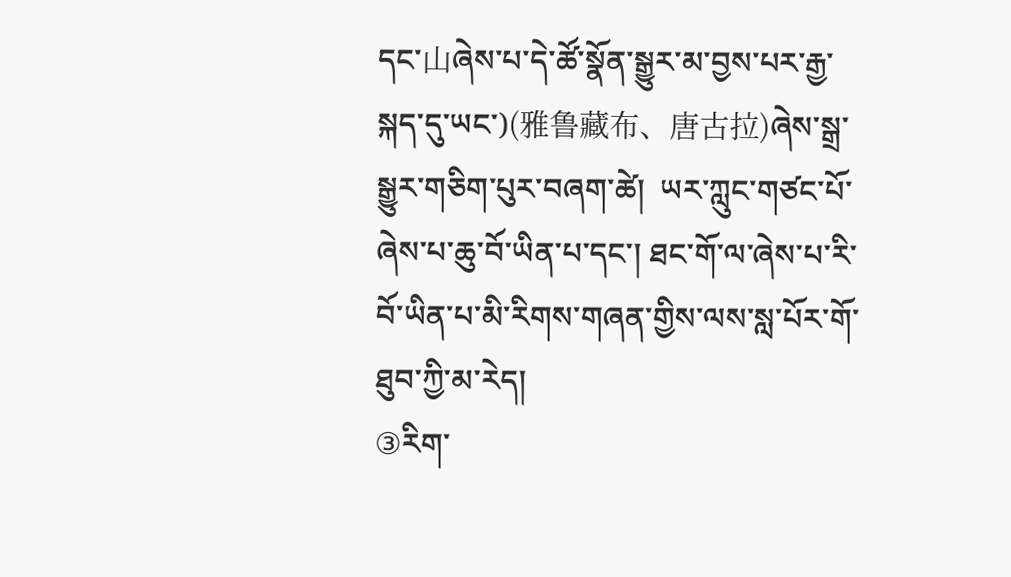དང་山ཞེས་པ་དེ་ཚོ་སྣོན་སྒྱུར་མ་བྱས་པར་རྒྱ་སྐད་དུ་ཡང་)(雅鲁藏布、唐古拉)ཞེས་སྒྲ་སྒྱུར་གཅིག་པུར་བཞག་ཚེ།  ཡར་ཀླུང་གཙང་པོ་ཞེས་པ་ཆུ་བོ་ཡིན་པ་དང་། ཐང་གོ་ལ་ཞེས་པ་རི་བོ་ཡིན་པ་མི་རིགས་གཞན་གྱིས་ལས་སླ་པོར་གོ་ཐུབ་ཀྱི་མ་རེད།
③རིག་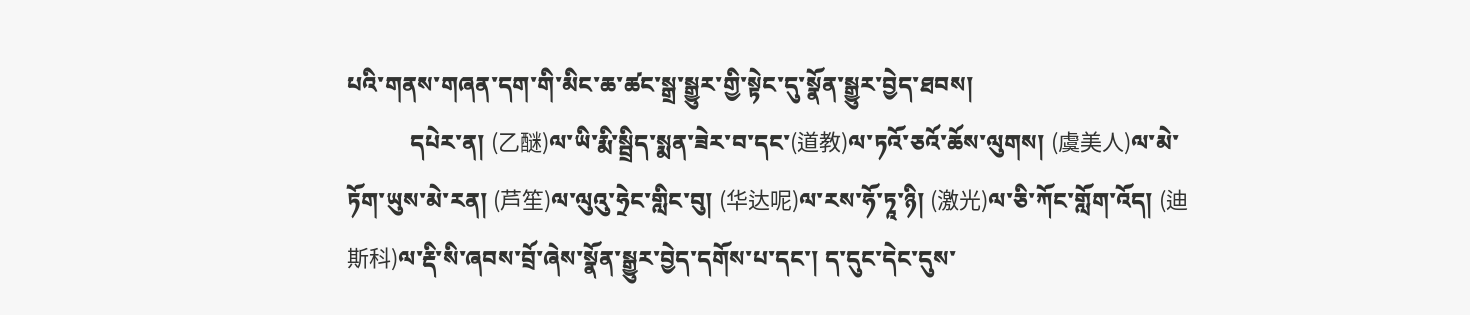པའི་གནས་གཞན་དག་གི་མིང་ཆ་ཚང་སྒྲ་སྒྱུར་གྱི་སྟེང་དུ་སྣོན་སྒྱུར་བྱེད་ཐབས།
           དཔེར་ན། (乙醚)ལ་ཡི་རྨི་སྦྲིད་སྨན་ཟེར་བ་དང་(道教)ལ་ཏའོ་ཅའོ་ཆོས་ལུགས། (虞美人)ལ་མེ་ཏོག་ཡུས་མེ་རན། (芦笙)ལ་ལུའུ་ཧྲེང་གླིང་བུ། (华达呢)ལ་རས་ཧོ་ཏཱ་ཉི། (激光)ལ་ཅི་ཀོང་གློག་འོད། (迪斯科)ལ་རྡི་སི་ཞབས་བྲོ་ཞེས་སྣོན་སྒྱུར་བྱེད་དགོས་པ་དང་། ད་དུང་དེང་དུས་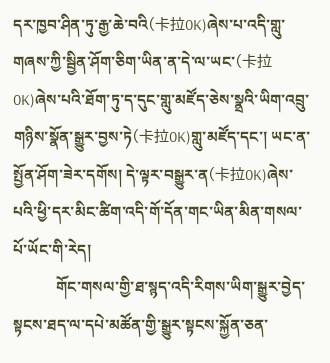དར་ཁྱབ་ཤིན་ཏུ་རྒྱ་ཆེ་བའི(卡拉0K)ཞེས་པ་འདི་གླུ་གཞས་ཀྱི་སྦྱིན་ཤོག་ཅིག་ཡིན་ན་དེ་ལ་ཡང་(卡拉0K)ཞེས་པའི་ཐོག་ཏུ་ད་དུང་གླུ་མཛོད་ཅེས་སྣྲའི་ཡིག་འབྲུ་གཉིས་སྣོན་སྒྱུར་བྱས་ཏེ(卡拉0K)གླུ་མཛོད་དང་། ཡང་ན་སྤྱོན་ཤོག་ཟེར་དགོས། དེ་ལྟར་བསྒྱུར་ན(卡拉0K)ཞེས་པའི་ཕྱི་དར་མིང་ཚིག་འདི་གོ་དོན་གང་ཡིན་མིན་གསལ་པོ་ཡོང་གི་རེད།
           གོང་གསལ་གྱི་ཐ་སྙད་འདི་རིགས་ཡིག་སྒྱུར་བྱེད་སྟངས་ཐད་ལ་དཔེ་མཚོན་གྱི་སྒྱུར་སྟངས་སྐྱོན་ཅན་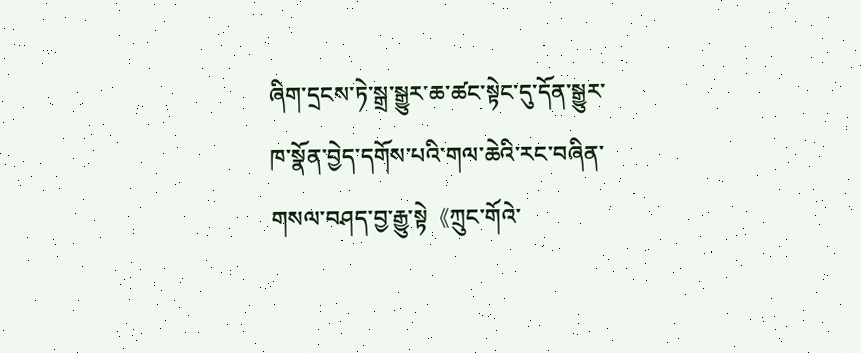ཞིག་དྲངས་ཏེ་སྒྲ་སྒྱུར་ཆ་ཚང་སྟེང་དུ་དོན་སྒྱུར་ཁ་སྣོན་བྱེད་དགོས་པའི་གལ་ཆེའི་རང་བཞིན་གསལ་བཤད་བྱ་རྒྱུ་སྟེ《ཀྲུང་གོའེ་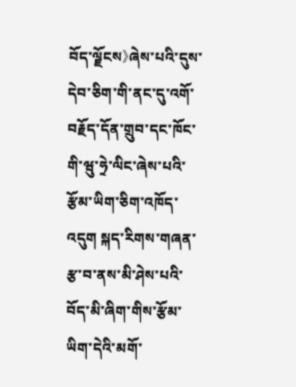བོད་ལྗོངས》ཞེས་པའི་དུས་དེབ་ཅིག་གི་ནང་དུ་འགོ་བརྗོད་དོན་གྲུབ་དང་ཁོང་གི་ཝུ་ཧྲེ་ལིང་ཞེས་པའི་རྩོམ་ཡིག་ཅིག་འཁོད་འདུག སྐད་རིགས་གཞན་རྩ་བ་ནས་མི་ཤེས་པའི་བོད་མི་ཞིག་གིས་རྩོམ་ཡིག་དེའི་མགོ་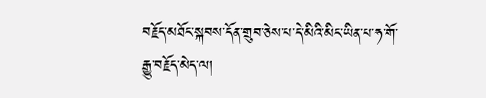བརྗོད་མཐོང་སྐབས་དོན་གྲུབ་ཅེས་པ་དེ་མིའི་མིང་ཡིན་པ་ཧ་གོ་རྒྱུ་བརྗོད་མེད་ལ།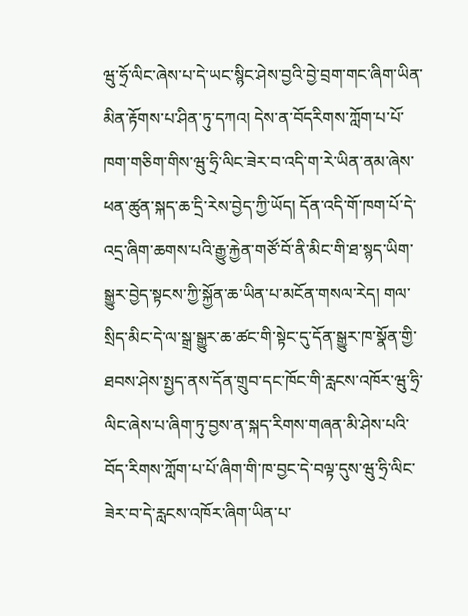ཝུ་ཧྲོ་ལིང་ཞེས་པ་དེ་ཡང་སྙིང་ཤེས་བྱའི་བྱེ་བྲག་གང་ཞིག་ཡིན་མིན་རྟོགས་པ་ཤིན་ཏུ་དཀའ། དེས་ན་བོདརིགས་ཀློག་པ་པོ་ཁག་གཅིག་གིས་ཝུ་ཧྲི་ལིང་ཟེར་བ་འདི་ག་རེ་ཡིན་ནམ་ཞེས་ཕན་ཚུན་སྐད་ཆ་དྲི་རེས་བྱེད་ཀྱི་ཡོད། དོན་འདི་གོ་ཁག་པོ་དེ་འདྲ་ཞིག་ཆགས་པའི་རྒྱུ་རྐྱེན་གཙོ་བོ་ནི་མིང་གི་ཐ་སྙད་ཡིག་སྒྱུར་བྱེད་སྟངས་ཀྱི་སྐྱོན་ཆ་ཡིན་པ་མངོན་གསལ་རེད། གལ་སྲིད་མིང་དེ་ལ་སྒྲ་སྒྱུར་ཆ་ཚང་གི་སྟེང་དུ་དོན་སྒྱུར་ཁ་སྣོན་གྱི་ཐབས་ཤེས་སྤྱད་ནས་དོན་གྲུབ་དང་ཁོང་གི་རླངས་འཁོར་ཝུ་ཧྲི་ལིང་ཞེས་པ་ཞིག་ཏུ་བྱས་ན་སྐད་རིགས་གཞན་མི་ཤེས་པའི་བོད་རིགས་ཀློག་པ་པོ་ཞིག་གི་ཁ་བྱང་དེ་བལྟ་དུས་ཝུ་ཧྲི་ལིང་ཟེར་བ་དེ་རླངས་འཁོར་ཞིག་ཡིན་པ་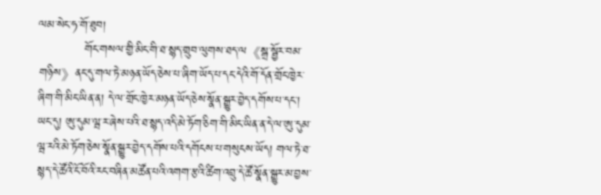ལམ་སེང་ཧ་གོ་ཐུབ།
           གོང་གསལ་གྱི་མིང་གི་ཐ་སྙད་གྲུབ་ལུགས་ཐད་ལ《སྒྲ་སྦྱོར་བམ་གཉིས》ནང་དུ་གལ་ཏེ་མཉན་ཡོད་ཅེས་པ་ཞིག་ཡོད་པ་དང་དེའི་གོ་དོན་གྲོང་ཁྱེར་ཞིག་གི་མིང་ཡིན་ན། དེ་ལ་གྲོང་ཁྱེར་མཉན་ཡོད་ཅེས་སྣོན་སྒྱུར་བྱེད་དགོས་པ་དང་།  ཡང་དུ། ཨུ་དུམ་ལྦ་ར་ཞེས་པའི་ཐ་སྙད་འདི་མེ་ཏོག་ཅིག་གི་མིང་ཡིན་ན་དེ་ལ་ཨུ་དུམ་ལྦ་རའི་མེ་ཏོག་ཅེས་སྣོན་སྒྱུར་བྱེད་དགོས་པའི་དགོངས་པ་གསུངས་ཡོད། གལ་ཏེ་ཐ་སྙད་དེ་ཚོའི་ངོ་བོའི་རང་བཞིན་མཚོན་པའི་འགག་རྩའི་ཚིག་འབྲུ་དེ་ཚོ་སྣོན་སྒྱུར་མ་བྱས་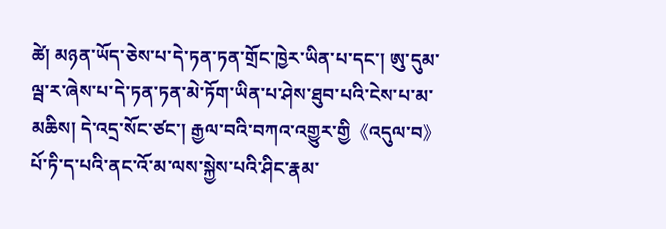ཚེ། མཉན་ཡོད་ཅེས་པ་དེ་ཏན་ཏན་གྲོང་ཁྱེར་ཡིན་པ་དང་། ཨུ་དུམ་ལྦ་ར་ཞེས་པ་དེ་ཏན་ཏན་མེ་ཏོག་ཡིན་པ་ཤེས་ཐུབ་པའི་ངེས་པ་མ་མཆིས། དེ་འདྲ་སོང་ཙང་། རྒྱལ་བའི་བཀའ་འགྱུར་གྱི《འདུལ་བ》པོ་ཏི་ད་པའི་ནང་འོ་མ་ལས་སྐྱེས་པའི་ཤིང་རྣམ་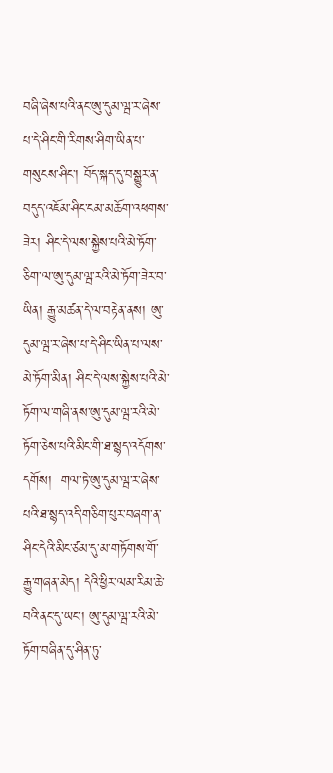བཞི་ཞེས་པའི་ནང་ཨུ་དུམ་ལྦ་ར་ཞེས་པ་དེ་ཤིང་གི་རིགས་ཤིག་ཡིན་པ་གསུངས་ཤིང་། བོད་སྐད་དུ་བསྒྱུར་ན་བདུད་འཇོམ་ཤིང་ངམ་མཆོག་འཕགས་ཟེར། ཤིང་དེ་ལས་སྐྱེས་པའི་མེ་ཏོག་ཅིག་ལ་ཨུ་དུམ་ལྦ་རའི་མེ་ཏོག་ཟེར་བ་ཡིན། རྒྱུ་མཚན་དེ་ལ་བརྟེན་ནས། ཨུ་དུམ་ལྦ་ར་ཞེས་པ་དེ་ཤིང་ཡིན་པ་ལས་མེ་ཏོག་མིན། ཤིང་དེ་ལས་སྐྱེས་པའི་མེ་ཏོག་ལ་གཞི་ནས་ཨུ་དུམ་ལྦ་རའི་མེ་ཏོག་ཅེས་པའི་མིང་གི་ཐ་སྙད་འདོགས་དགོས།  གལ་ཏེ་ཨུ་དུམ་ལྦ་ར་ཞེས་པའི་ཐ་སྙད་འདི་གཅིག་པུར་བཞག་ན་ཤིང་དེའི་མིང་ཙམ་དུ་མ་གཏོགས་གོ་རྒྱུ་གཞན་མེད། དེའི་ཕྱིར་ལམ་རིམ་ཆེ་བའི་ནང་དུ་ཡང་། ཨུ་དུམ་ལྦ་རའི་མེ་ཏོག་བཞིན་དུ་ཤིན་ཏུ་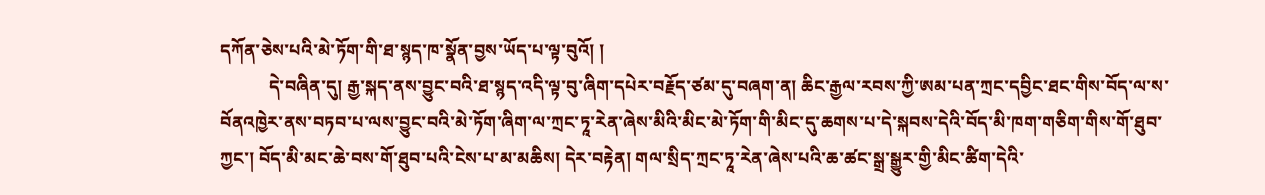དཀོན་ཅེས་པའི་མེ་ཏོག་གི་ཐ་སྙད་ཁ་སྣོན་བྱས་ཡོད་པ་ལྟ་བུའོ། །
           དེ་བཞིན་དུ། རྒྱ་སྐད་ནས་བྱུང་བའི་ཐ་སྙད་འདི་ལྟ་བུ་ཞིག་དཔེར་བརྗོད་ཙམ་དུ་བཞག་ན། ཆིང་རྒྱལ་རབས་ཀྱི་ཨམ་པན་ཀྲང་དབྱིང་ཐང་གིས་བོད་ལ་ས་བོནའཁྱེར་ནས་བཏབ་པ་ལས་བྱུང་བའི་མེ་ཏོག་ཞིག་ལ་ཀྲང་ཏཱ་རེན་ཞེས་མིའི་མིང་མེ་ཏོག་གི་མིང་དུ་ཆགས་པ་དེ་སྐབས་དེའི་བོད་མི་ཁག་གཅིག་གིས་གོ་ཐུབ་ཀྱང་། བོད་མི་མང་ཆེ་བས་གོ་ཐུབ་པའི་ངེས་པ་མ་མཆིས། དེར་བརྟེན། གལ་སྲིད་ཀྲང་ཏཱ་རེན་ཞེས་པའི་ཆ་ཚང་སྒྲ་སྒྱུར་གྱི་མིང་ཚིག་དེའི་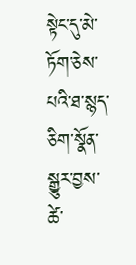སྟེང་དུ་མེ་ཏོག་ཅེས་པའི་ཐ་སྙད་ཅིག་སྣོན་སྒྱུར་བྱས་ཚེ་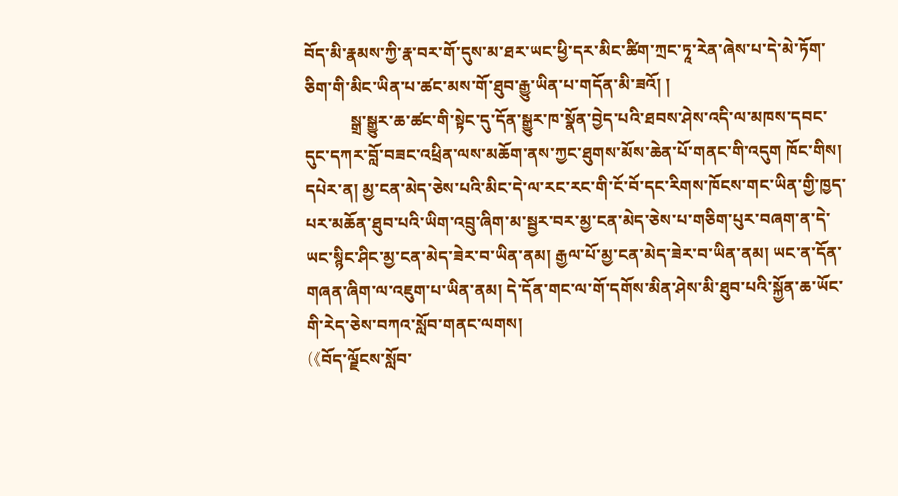བོད་མི་རྣམས་ཀྱི་རྣ་བར་གོ་དུས་མ་ཐར་ཡང་ཕྱི་དར་མིང་ཚིག་ཀྲང་ཏཱ་རེན་ཞེས་པ་དེ་མེ་ཏོག་ཅིག་གི་མིང་ཡིན་པ་ཚང་མས་གོ་ཐུབ་རྒྱུ་ཡིན་པ་གདོན་མི་ཟའོ། །
           སྒྲ་སྒྱུར་ཆ་ཚང་གི་སྟེང་དུ་དོན་སྒྱུར་ཁ་སྣོན་བྱེད་པའི་ཐབས་ཤེས་འདི་ལ་མཁས་དབང་དུང་དཀར་བློ་བཟང་འཕྲིན་ལས་མཆོག་ནས་ཀྱང་ཐུགས་མོས་ཆེན་པོ་གནང་གི་འདུག ཁོང་གིས། དཔེར་ན། མྱ་ངན་མེད་ཅེས་པའི་མིང་དེ་ལ་རང་རང་གི་ངོ་བོ་དང་རིགས་ཁོངས་གང་ཡིན་གྱི་ཁྱད་པར་མཆོན་ཐུབ་པའི་ཡིག་འབྲུ་ཞིག་མ་སྦྱར་བར་མྱ་ངན་མེད་ཅེས་པ་གཅིག་པུར་བཞག་ན་དེ་ཡང་སྙིང་ཤིང་མྱ་ངན་མེད་ཟེར་བ་ཡིན་ནམ། རྒྱལ་པོ་མྱ་ངན་མེད་ཟེར་བ་ཡིན་ནམ། ཡང་ན་དོན་གཞན་ཞིག་ལ་འཇུག་པ་ཡིན་ནམ། དེ་དོན་གང་ལ་གོ་དགོས་མིན་ཤེས་མི་ཐུབ་པའི་སྐྱོན་ཆ་ཡོང་གི་རེད་ཅེས་བཀའ་སློབ་གནང་ལགས།
(《བོད་ལྗོངས་སློབ་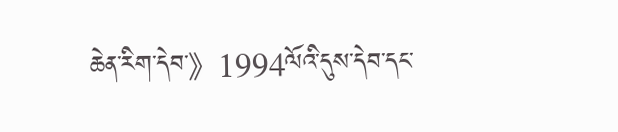ཆེན་རིག་དེབ་》1994ལོའི་དུས་དེབ་དང་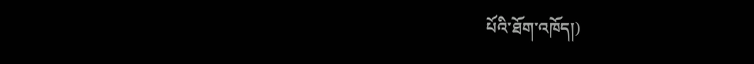པོའི་ཐོག་འཁོད།)